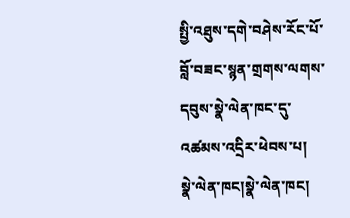སྤྱི་འཐུས་དགེ་བཤེས་རོང་པོ་བློ་བཟང་སྙན་གྲགས་ལགས་དབུས་སྣེ་ལེན་ཁང་དུ་འཚམས་འདྲིར་ཕེབས་པ།
སྣེ་ལེན་ཁང།སྣེ་ལེན་ཁང།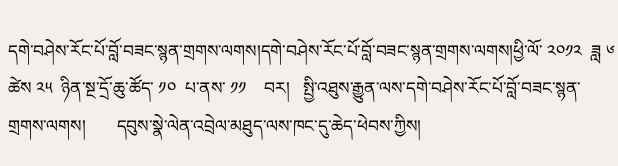དགེ་བཤེས་རོང་པོ་བློ་བཟང་སྙན་གྲགས་ལགས།དགེ་བཤེས་རོང་པོ་བློ་བཟང་སྙན་གྲགས་ལགས།ཕྱི་ལོ་ ༢༠༡༢  ཟླ ༦ ཚེས ༢༥  ཉིན་སྔ་དྲོ་ཆུ་ཚོད་ ༡༠  པ་ནས་ ༡༡    བར།   སྤྱི་འཐུས་རྒྱུན་ལས་དགེ་བཤེས་རོང་པོ་བློ་བཟང་སྙན་གྲགས་ལགས།       དབུས་སྣེ་ལེན་འབྲེལ་མཐུད་ལས་ཁང་དུ་ཆེད་ཕེབས་ཀྱིས།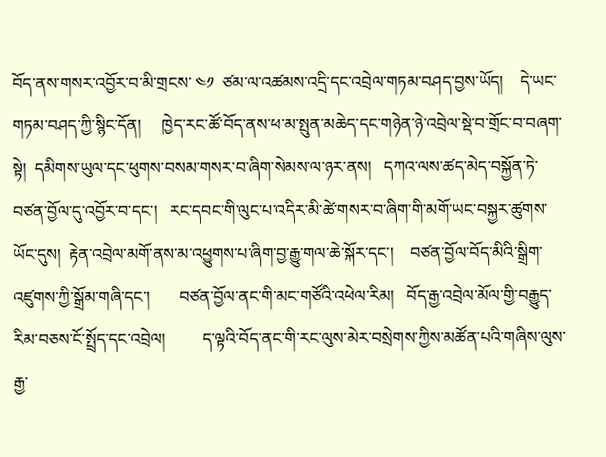བོད་ནས་གསར་འབྱོར་བ་མི་གྲངས་ ༤༡  ཙམ་ལ་འཚམས་འདྲི་དང་འབྲེལ་གཏམ་བཤད་བྱས་ཡོད།    དེ་ཡང་གཏམ་བཤད་ཀྱི་སྙིང་དོན།     ཁྱེད་རང་ཚོ་བོད་ནས་ཕ་མ་སྤུན་མཆེད་དང་གཉེན་ཉེ་འབྲེལ་སྡེ་བ་གྲོང་བ་བཞག་སྟེ།  དམིགས་ཡུལ་དང་ཕུགས་བསམ་གསར་བ་ཞིག་སེམས་ལ་ཉར་ནས།   དཀའ་ལས་ཚད་མེད་བསྐྱོན་ཏེ་བཙན་བྱོལ་དུ་འབྱོར་བ་དང་།   རང་དབང་གི་ལུང་པ་འདིར་མི་ཚེ་གསར་བ་ཞིག་གི་མགོ་ཡང་བསྐྱར་ཚུགས་ཡོང་དུས།  རྟེན་འབྲེལ་མགོ་ནས་མ་འཕྱུགས་པ་ཞིག་བྱ་རྒྱུ་གལ་ཆེ་སྐོར་དང་།    བཙན་བྱོལ་བོད་མིའི་སྒྲིག་འཛུགས་ཀྱི་སྒྲོམ་གཞི་དང་།       བཙན་བྱོལ་ནང་གི་མང་གཙོའི་འཕེལ་རིམ།   བོད་རྒྱ་འབྲེལ་མོལ་གྱི་བརྒྱུད་རིམ་བཅས་ངོ་སྤྲོད་དང་འབྲེལ།         ད་ལྟའི་བོད་ནང་གི་རང་ལུས་མེར་བསྲེགས་ཀྱིས་མཚོན་པའི་གཞིས་ལུས་རྒྱ་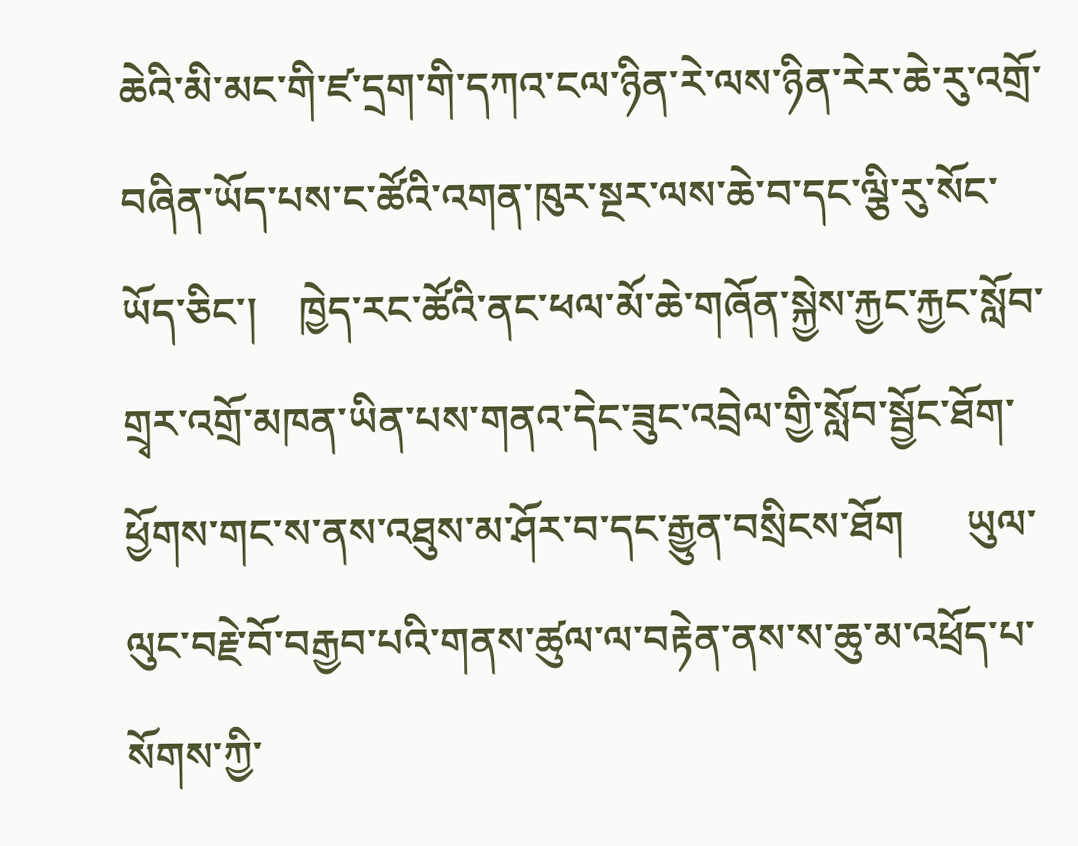ཆེའི་མི་མང་གི་ཛ་དྲག་གི་དཀའ་ངལ་ཉིན་རེ་ལས་ཉིན་རེར་ཆེ་རུ་འགྲོ་བཞིན་ཡོད་པས་ང་ཚོའི་འགན་ཁུར་སྔར་ལས་ཆེ་བ་དང་ལྕི་རུ་སོང་ཡོད་ཅིང་།    ཁྱེད་རང་ཚོའི་ནང་ཕལ་མོ་ཆེ་གཞོན་སྐྱེས་རྐྱང་རྐྱང་སློབ་གྲྭར་འགྲོ་མཁན་ཡིན་པས་གནའ་དེང་ཟུང་འབྲེལ་གྱི་སློབ་སྦྱོང་ཐོག་ཕྱོགས་གང་ས་ནས་འཐུས་མ་ཤོར་བ་དང་རྒྱུན་བསྲིངས་ཐོག      ཡུལ་ལུང་བརྗེ་བོ་བརྒྱབ་པའི་གནས་ཚུལ་ལ་བརྟེན་ནས་ས་ཆུ་མ་འཕྲོད་པ་སོགས་ཀྱི་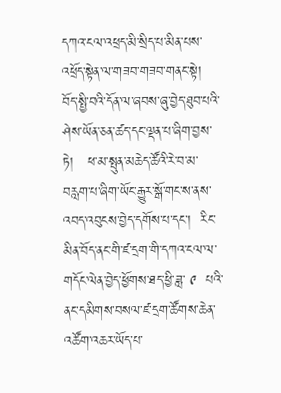དཀའ་ངལ་འཕྲད་མི་སྲིད་པ་མིན་པས་འཕྲོད་སྟེན་ལ་གཟབ་གཟབ་གནང་སྟེ།        བོད་སྤྱི་བའི་དོན་ལ་ཞབས་ཞུ་བྱེད་ཐུབ་པའི་ཤེས་ཡོན་ཅན་ཚད་དང་ལྡན་པ་ཞིག་བྱས་ཏེ།   ཕ་མ་སྤུན་མཆེད་ཚོའི་རེ་བ་མ་བརླག་པ་ཞིག་ཡོང་རྒྱུར་སྒོ་གང་ས་ནས་འབད་འབུངས་བྱེད་དགོས་པ་དང་།  རིང་མིན་བོད་ནང་གི་ཛ་དྲག་གི་དཀའ་ངལ་ལ་གདོང་ལེན་བྱེད་ཕྱོགས་ཐད་ཕྱི་ཟླ་ ༩  པའི་ནང་དམིགས་བསལ་ཛ་དྲག་ཚོགས་ཆེན་འཚོག་འཆར་ཡོད་པ་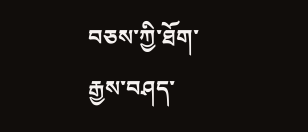བཅས་ཀྱི་ཐོག་རྒྱས་བཤད་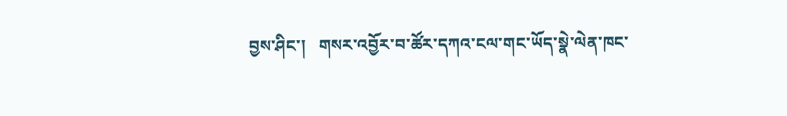བྱས་ཤིང་།   གསར་འབྱོར་བ་ཚོར་དཀའ་ངལ་གང་ཡོད་སྣེ་ལེན་ཁང་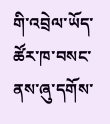གི་འབྲེལ་ཡོད་ཚོར་ཁ་བསང་ནས་ཞུ་དགོས་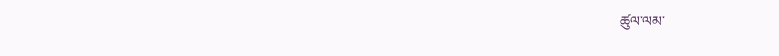ཚུལ་ལམ་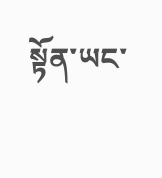སྟོན་ཡང་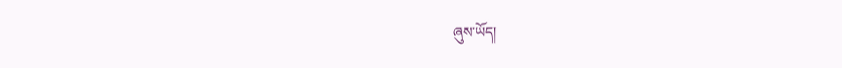ཞུས་ཡོད།